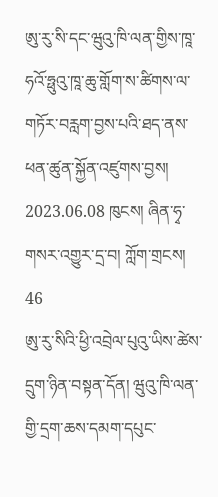ཨུ་རུ་སི་དང་ཝུའུ་ཁི་ལན་གྱིས་ཁཱ་ཧའོ་ཧྥུའུ་ཁཱ་ཆུ་གློག་ས་ཚིགས་ལ་གཏོར་བརླག་བྱས་པའི་ཐད་ནས་ཕན་ཚུན་སྐྱོན་འཛུགས་བྱས།
2023.06.08 ཁུངས། ཞིན་ཧྭ་གསར་འགྱུར་དྲ་བ། ཀློག་གྲངས། 46
ཨུ་རུ་སིའི་ཕྱི་འབྲེལ་པུའུ་ཡིས་ཚེས་དྲུག་ཉིན་བསྟན་དོན། ཝུའུ་ཁི་ལན་གྱི་དྲག་ཆས་དམག་དཔུང་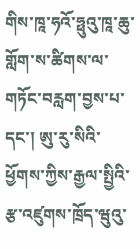གིས་ཁཱ་ཧའོ་ཧྥུའུ་ཁཱ་ཆུ་གློག་ས་ཚིགས་ལ་གཏོང་བརླག་བྱས་པ་དང་། ཨུ་རུ་སིའི་ཕྱོགས་ཀྱིས་རྒྱལ་སྤྱིའི་རྩ་འཛུགས་ཁྲོད་ཝུའུ་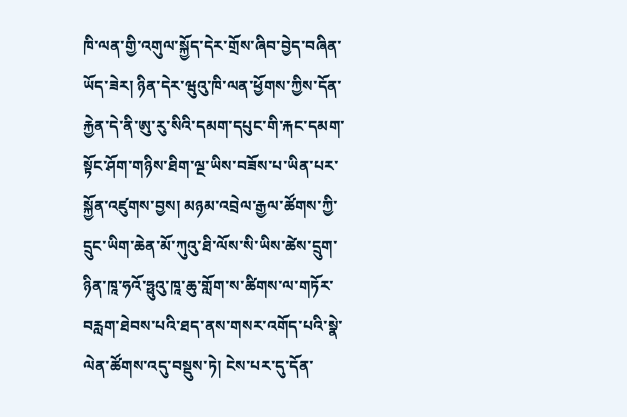ཁི་ལན་གྱི་འགུལ་སྐྱོད་དེར་གྲོས་ཞིབ་བྱེད་བཞིན་ཡོད་ཟེར། ཉིན་དེར་ཝུའུ་ཁི་ལན་ཕྱོགས་ཀྱིས་དོན་རྐྱེན་དེ་ནི་ཨུ་རུ་སིའི་དམག་དཔུང་གི་རྐང་དམག་སྟོང་ཤོག་གཉིས་ཐིག་ལྔ་ཡིས་བཟོས་པ་ཡིན་པར་སྐྱོན་འཛུགས་བྱས། མཉམ་འབྲེལ་རྒྱལ་ཚོགས་ཀྱི་དྲུང་ཡིག་ཆེན་མོ་ཀུའུ་ཐི་ལོས་སི་ཡིས་ཚེས་དྲུག་ཉིན་ཁཱ་ཧའོ་ཧྥུའུ་ཁཱ་ཆུ་གློག་ས་ཚིགས་ལ་གཏོར་བརླག་ཐེབས་པའི་ཐད་ནས་གསར་འགོད་པའི་སྣེ་ལེན་ཚོགས་འདུ་བསྡུས་ཏེ། ངེས་པར་དུ་དོན་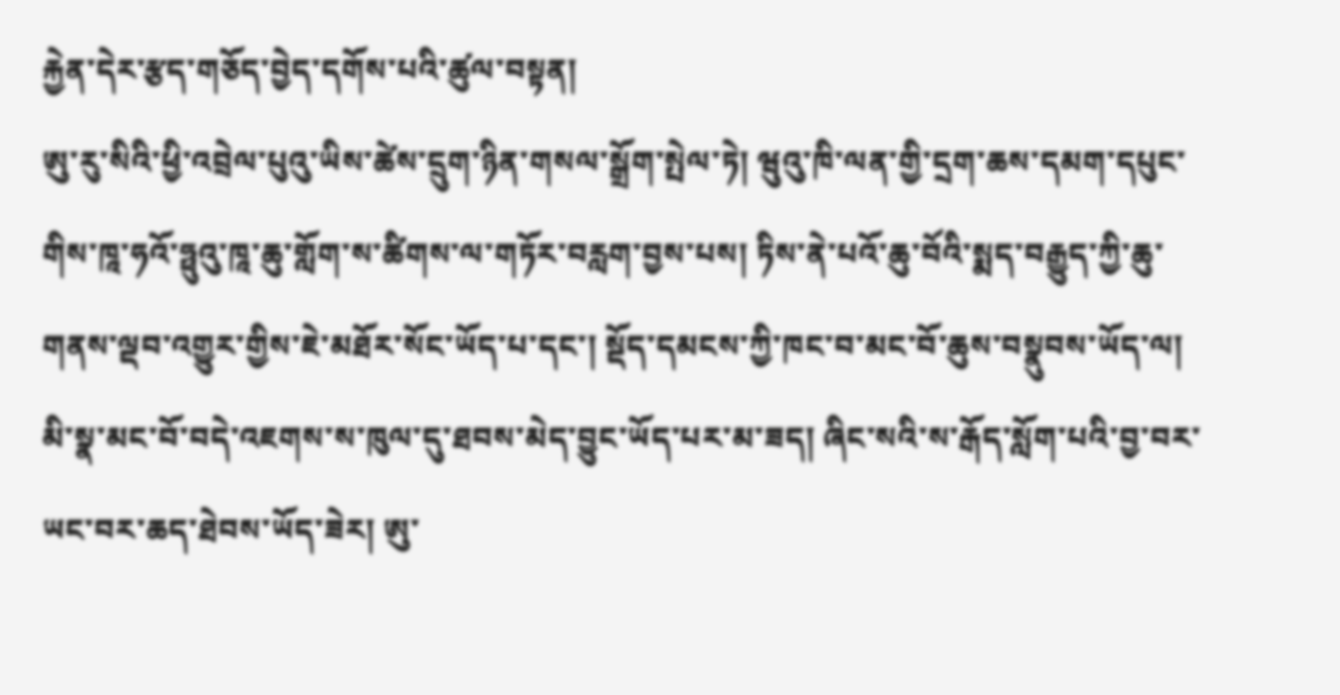རྐྱེན་དེར་རྩད་གཅོད་བྱེད་དགོས་པའི་ཚུལ་བསྟན།
ཨུ་རུ་སིའི་ཕྱི་འབྲེལ་པུའུ་ཡིས་ཚེས་དྲུག་ཉིན་གསལ་སྒྲོག་སྤེལ་ཏེ། ཝུའུ་ཁི་ལན་གྱི་དྲག་ཆས་དམག་དཔུང་གིས་ཁཱ་ཧའོ་ཧྥུའུ་ཁཱ་ཆུ་གློག་ས་ཚིགས་ལ་གཏོར་བརླག་བྱས་པས། ཏིས་ནེ་པའོ་ཆུ་བོའི་སྨད་བརྒྱུད་ཀྱི་ཆུ་གནས་ལྡབ་འགྱུར་གྱིས་ཇེ་མཐོར་སོང་ཡོད་པ་དང་། སྡོད་དམངས་ཀྱི་ཁང་བ་མང་བོ་ཆུས་བསྣུབས་ཡོད་ལ། མི་སྣ་མང་བོ་བདེ་འཇགས་ས་ཁུལ་དུ་ཐབས་མེད་བྱུང་ཡོད་པར་མ་ཟད། ཞིང་སའི་ས་རྒོད་སློག་པའི་བྱ་བར་ཡང་བར་ཆད་ཐེབས་ཡོད་ཟེར། ཨུ་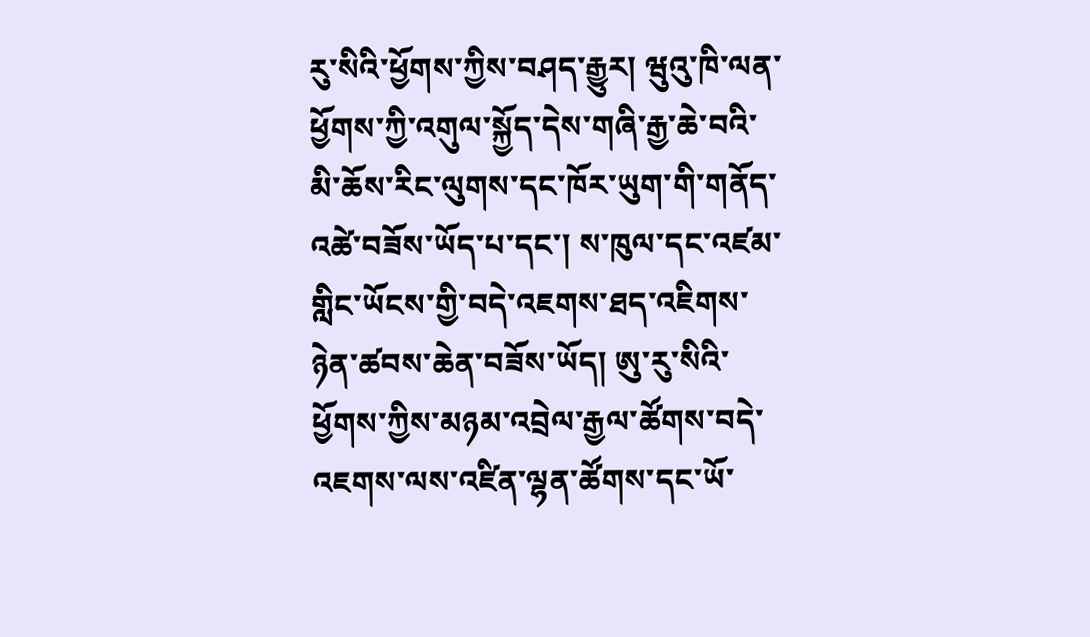རུ་སིའི་ཕྱོགས་ཀྱིས་བཤད་རྒྱུར། ཝུའུ་ཁི་ལན་ཕྱོགས་ཀྱི་འགུལ་སྐྱོད་དེས་གཞི་རྒྱ་ཆེ་བའི་མི་ཆོས་རིང་ལུགས་དང་ཁོར་ཡུག་གི་གནོད་འཚེ་བཟོས་ཡོད་པ་དང་། ས་ཁུལ་དང་འཛམ་གླིང་ཡོངས་གྱི་བདེ་འཇགས་ཐད་འཇིགས་ཉེན་ཚབས་ཆེན་བཟོས་ཡོད། ཨུ་རུ་སིའི་ཕྱོགས་ཀྱིས་མཉམ་འབྲེལ་རྒྱལ་ཚོགས་བདེ་འཇགས་ལས་འཛིན་ལྷན་ཚོགས་དང་ཡོ་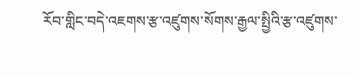རོབ་གླིང་བདེ་འཇགས་རྩ་འཛུགས་སོགས་རྒྱལ་སྤྱིའི་རྩ་འཛུགས་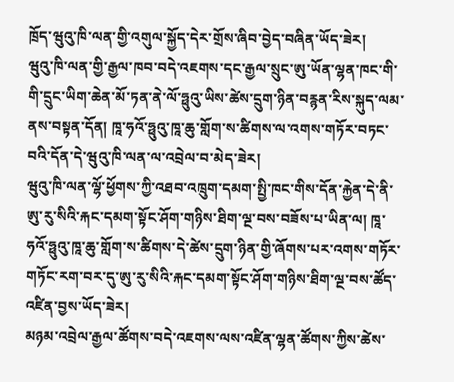ཁྲོད་ཝུའུ་ཁི་ལན་གྱི་འགུལ་སྐྱོད་དེར་གྲོས་ཞིབ་བྱེད་བཞིན་ཡོད་ཟེར།
ཝུའུ་ཁི་ལན་གྱི་རྒྱལ་ཁབ་བདེ་འཇགས་དང་རྒྱལ་སྲུང་ཨུ་ཡོན་ལྷན་ཁང་གི་གི་དྲུང་ཡིག་ཆེན་མོ་ཏན་ནེ་ལོ་ཧྥུའུ་ཡིས་ཚེས་དྲུག་ཉིན་བརྙན་རིས་སྐུད་ལམ་ནས་བསྟན་དོན། ཁཱ་ཧའོ་ཧྥུའུ་ཁཱ་ཆུ་གློག་ས་ཚིགས་ལ་འགས་གཏོར་བཏང་བའི་དོན་དེ་ཝུའུ་ཁི་ལན་ལ་འབྲེལ་བ་མེད་ཟེར།
ཝུའུ་ཁི་ལན་ལྷོ་ཕྱོགས་ཀྱི་འཐབ་འཁྲུག་དམག་སྤྱི་ཁང་གིས་དོན་རྐྱེན་དེ་ནི་ཨུ་རུ་སིའི་རྐང་དམག་སྟོང་ཤོག་གཉིས་ཐིག་ལྔ་བས་བཟོས་པ་ཡིན་ལ། ཁཱ་ཧའོ་ཧྥུའུ་ཁཱ་ཆུ་གློག་ས་ཚིགས་དེ་ཚེས་དྲུག་ཉིན་གྱི་ཞོགས་པར་འགས་གཏོར་གཏོང་རག་བར་དུ་ཨུ་རུ་སིའི་རྐང་དམག་སྟོང་ཤོག་གཉིས་ཐིག་ལྔ་བས་ཚོད་འཛིན་བྱས་ཡོད་ཟེར།
མཉམ་འབྲེལ་རྒྱལ་ཚོགས་བདེ་འཇགས་ལས་འཛིན་ལྷན་ཚོགས་ཀྱིས་ཚེས་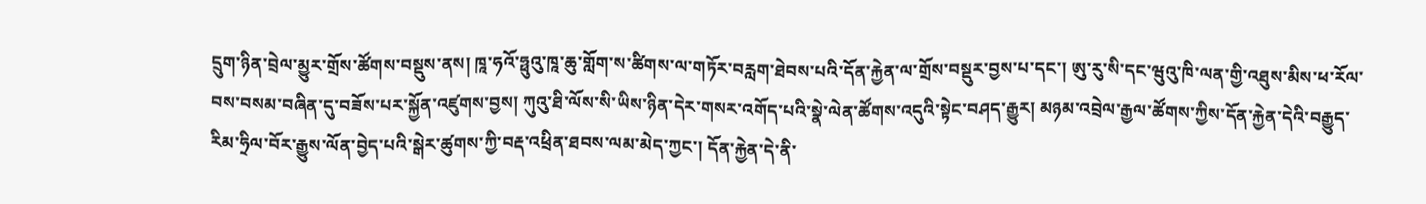དྲུག་ཉིན་བྲེལ་མྱུར་གྲོས་ཚོགས་བསྡུས་ནས། ཁཱ་ཧའོ་ཧྥུའུ་ཁཱ་ཆུ་གློག་ས་ཚིགས་ལ་གཏོར་བརླག་ཐེབས་པའི་དོན་རྐྱེན་ལ་གྲོས་བསྡུར་བྱས་པ་དང་། ཨུ་རུ་སི་དང་ཝུའུ་ཁི་ལན་གྱི་འཐུས་མིས་ཕ་རོལ་བས་བསམ་བཞིན་དུ་བཟོས་པར་སྐྱོན་འཛུགས་བྱས། ཀུའུ་ཐི་ལོས་སི་ཡིས་ཉིན་དེར་གསར་འགོད་པའི་སྣེ་ལེན་ཚོགས་འདུའི་སྟེང་བཤད་རྒྱུར། མཉམ་འབྲེལ་རྒྱལ་ཚོགས་ཀྱིས་དོན་རྐྱེན་དེའི་བརྒྱུད་རིམ་ཧྲིལ་བོར་རྒྱུས་ལོན་བྱེད་པའི་སྒེར་ཚུགས་ཀྱི་བརྡ་འཕྲིན་ཐབས་ལམ་མེད་ཀྱང་། དོན་རྐྱེན་དེ་ནི་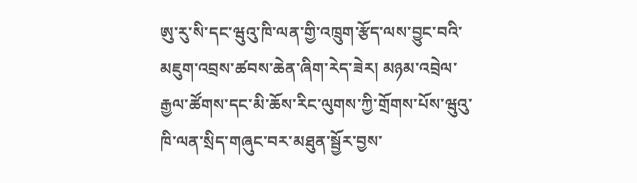ཨུ་རུ་སི་དང་ཝུའུ་ཁི་ལན་གྱི་འཁྲུག་རྩོད་ལས་བྱུང་བའི་མཇུག་འབྲས་ཚབས་ཆེན་ཞིག་རེད་ཟེར། མཉམ་འབྲེལ་རྒྱལ་ཚོགས་དང་མི་ཆོས་རིང་ལུགས་ཀྱི་གྲོགས་པོས་ཝུའུ་ཁི་ལན་སྲིད་གཞུང་བར་མཐུན་སྦྱོར་བྱས་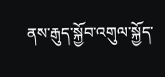ནས་རྒུད་སྐྱོབ་འགུལ་སྐྱོད་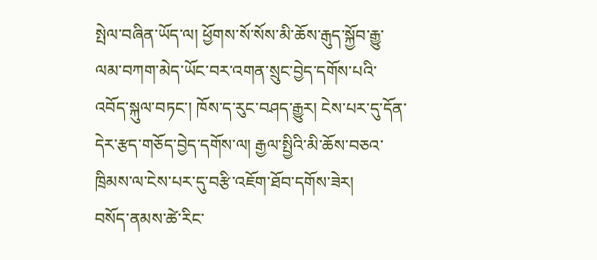སྤེལ་བཞིན་ཡོད་ལ། ཕྱོགས་སོ་སོས་མི་ཆོས་རྒུད་སྐྱོབ་རྒྱུ་ལམ་བཀག་མེད་ཡོང་བར་འགན་སྲུང་བྱེད་དགོས་པའི་འབོད་སྐུལ་བཏང་། ཁོས་ད་རུང་བཤད་རྒྱུར། ངེས་པར་དུ་དོན་དེར་རྩད་གཅོད་བྱེད་དགོས་ལ། རྒྱལ་སྤྱིའི་མི་ཆོས་བཅའ་ཁྲིམས་ལ་ངེས་པར་དུ་བརྩི་འཇོག་ཐོབ་དགོས་ཟེར།
བསོད་ནམས་ཚེ་རིང་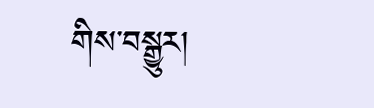གིས་བསྒྱུར།